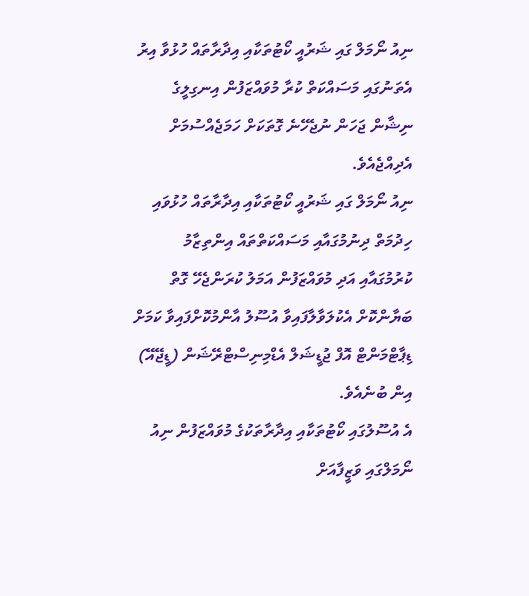ނިއު ނޯމަލް ގައި ޝަރުއީ ކޯޓުތަކާއި އިދާރާތައް ހުޅުވާ އިރު އެތަނުގައި މަސައްކަތް ކުރާ މުވައްޒަފުން އިނގިލީގެ ނިޝާން ޖަހަން ނުޖެހޭނެ ގޮތަކަށް ހަމަޖެއްސުމަށް އެދިއްޖެއެވެ.
ނިއު ނޯމަލް ގައި ޝަރުއީ ކޯޓުތަކާއި އިދާރާތައް ހުޅުވައި ހިދުމަތް ދިނުމުގައާއި މަސައްކަތްތައް އިންތިޒާމު ކުރުމުގައާއި އަދި މުވައްޒަފުން އަމަލު ކުރަންޖެހޭ ގޮތް ބަޔާންކޮށް އެކުލަވާލާފައިވާ އުސޫލު އާންމުކޮށްފައިވާ ކަމަށް ޑިޕާޓްމަންޓް އޮފް ޖުޑީޝަލް އެޑްމިނިސްޓްރޭޝަން (ޑީޖޭއޭ) އިން ބުނެއެވެ.
އެ އުސޫލުގައި ކޯޓުތަކާއި އިދާރާތަކުގެ މުވައްޒަފުން ނިއު ނޯމަލްގައި ވަޒީފާއަށް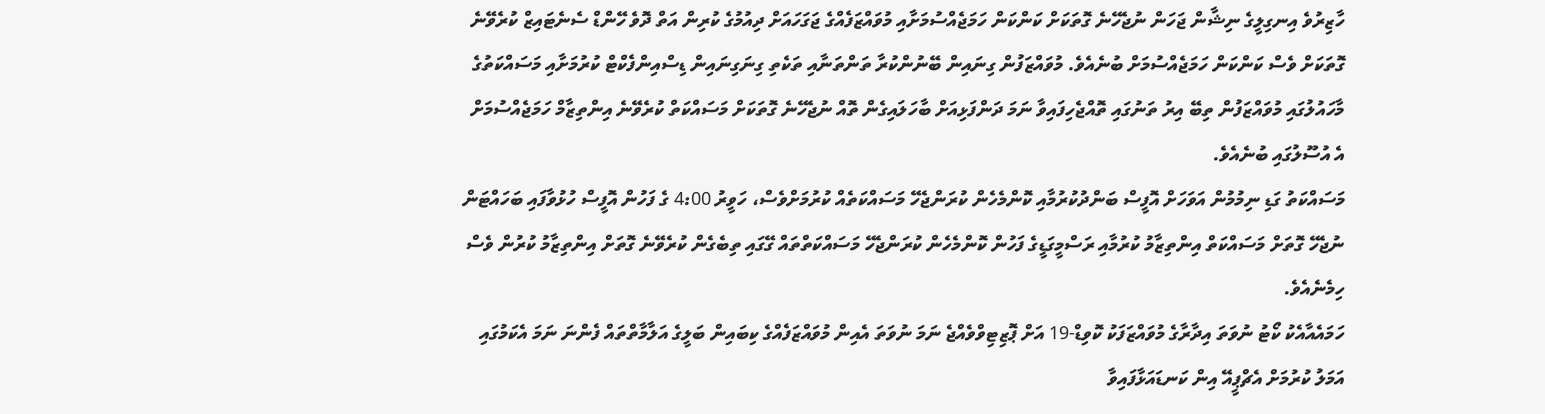ހާޒިރުވެ އިނގިލީގެ ނިޝާން ޖަހަން ނުޖެހޭނެ ގޮތަކަށް ކަންކަން ހަމަޖެއްސުމަށާއި މުވައްޒަފެއްގެ ޖަގަހައަށް ދިއުމުގެ ކުރިން އަތް ދޮވެ ހޭންޑް ސެނެޓައިޒް ކުރެވޭނެ ގޮތަކަށް ވެސް ކަންކަން ހަމަޖެއްސުމަށް ބުނެއެވެ. މުވައްޒަފުން ގިނައިން ބޭނުންކުރާ ތަންތަނާއި ތަކެތި ގިނަގިނައިން ޑިސްއިންފެކްޓް ކުރުމަށާއި މަސައްކަތުގެ މާހައުލުގައި މުވައްޒަފުން ތިބޭ އިރު ތަނުގައި ތޮއްޖެހިފައިވާ ނަމަ ދަންފަޅިއަށް ބާހަލައިގެން ތޮއް ނުޖެހޭނެ ގޮތަކަށް މަސައްކަތް ކުރެވޭނެ އިންތިޒާމް ހަމަޖެއްސުމަށް އެ އުސޫލުގައި ބުނެއެވެ.
މަސައްކަތު ގަޑި ނިމުމުން އަވަހަށް އޮފީސް ބަންދުކުރުމާއި ކޮންމެހެން ކުރަންޖެހޭ މަސައްކަތެއް ކުރުމަށްވެސް، ހަވީރު 4:00 ގެ ފަހުން އޮފީސް ހުޅުވާފައި ބަހައްޓަން ނުޖެހޭ ގޮތަށް މަސައްކަތް އިންތިޒާމު ކުރުމާއި ރަސްމީގަޑީގެ ފަހުން ކޮންމެހެން ކުރަންޖެހޭ މަސައްކަތްތައް ގޭގައި ތިބެގެން ކުރެވޭނެ ގޮތަށް އިންތިޒާމު ކުރުން ވެސް ހިމެނެއެވެ.
ހަމައެއާއެކު ކޯޓު ނުވަތަ އިދާރާގެ މުވައްޒަފަކު ކޮވިޑް-19 އަށް ޕޮޒިޓިވްވެއްޖެ ނަމަ ނުވަތަ އެއިން މުވައްޒަފެއްގެ ކިބައިން ބަލީގެ އަލާމާތްތައް ފެންނަ ނަމަ އެކަމުގައި އަމަލު ކުރުމަށް އެޗްޕީއޭ އިން ކަނޑައަޅާފައިވާ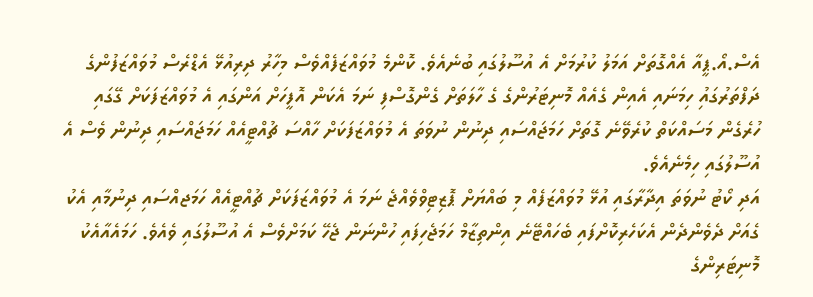އެސް.އޯ.ޕީއާ އެއްގޮތަށް އަމަލު ކުރުމަށް އެ އުސޫލުގައި ބުނެއެވެ. ކޮންމެ މުވައްޒަފެއްވެސް މިހާރު ދިރިއުޅޭ އެޑްރެސް މުވައްޒަފުންގެ ދަފްތަރުގައިު ހިމަނައި އެއިން ގެއެއް މޮނިޓަރުންގެ ގެ ހާލަތަށް ގެންގޮސްފި ނަމަ އެކަން އޮފީހަށް އަންގައި އެ މުވައްޒަފަކަށް ގޭގައި ހުރެގެން މަސައްކަތް ކުރެވޭނެ ގޮތަށް ހަމަޖައްސައި ދިނުން ނުވަތަ އެ މުވައްޒަފަކަށް ހާއްސަ ޗުއްޓީއެއް ހަމަޖައްސައި ދިނުން ވެސް އެ އުސޫލުގައި ހިމެނެއެވެ.
އަދި ކޯޓު ނުވަތަ އިދާރާގައި އުޅޭ މުވައްޒަފެއް މި ބައްޔަށް ޕޮޒިޓިވްވެއްޖެ ނަމަ އެ މުވައްޒަފަކަށް ޗުއްޓީއެއް ހަމަޖއްސައި ދިނުމާއި އެކު ގެއަށް ދެވެންދެން އެކަހެރިކޮށްފައި ބެހައްޓޭނެ އިންތިޒާމް ހަމަޖެހިފައި ހުންނަން ޖެހޭ ކަމަށްވެސް އެ އުސޫލުގައި ވެއެވެ. ހަމައެއާއެކު މޮނިޓަރިންގެ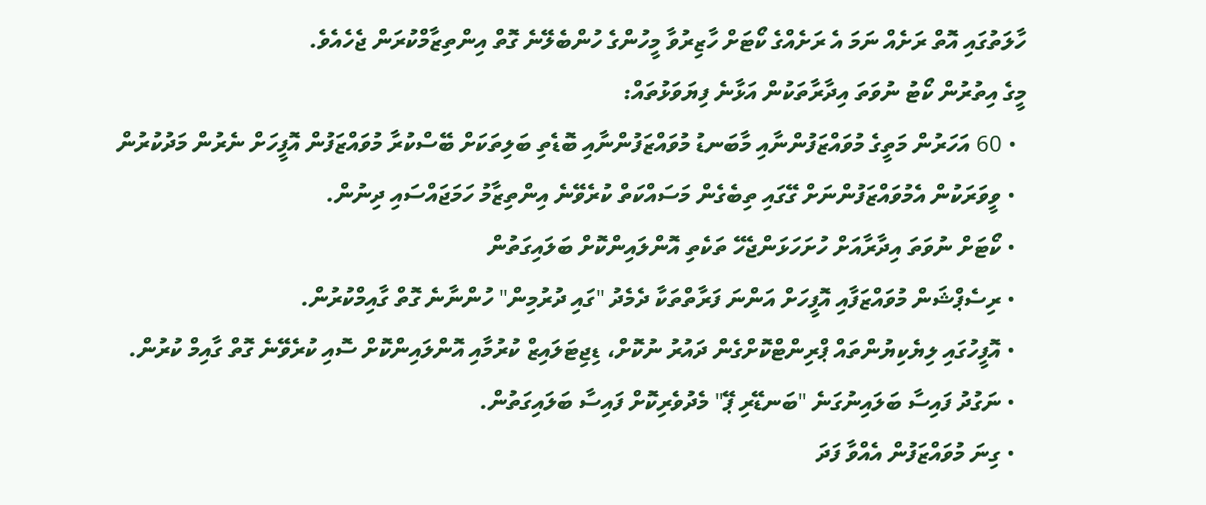ހާލަތުގައި އޮތް ރަށެއް ނަމަ އެ ރަށެއްގެ ކޯޓަށް ހާޒިރުވާ މީހުންގެ ހުންބެލޭނެ ގޮތް އިންތިޒާމްކުރަން ޖެހެއެވެ.
މީގެ އިތުރުން ކޯޓު ނުވަތަ އިދާރާތަކުން އަޅާނެ ފިޔަވަޅުތައް:
  • 60 އަހަރުން މަތީގެ މުވައްޒަފުންނާއި މާބަނޑު މުވައްޒަފުންނާއި ބޮޑެތި ބަލިތަކަށް ބޭސްކުރާ މުވައްޒަފުން އޮފީހަށް ނެރުން މަދުކުރުން
  • ވީވަރަކުން އެމުވައްޒަފުންނަށް ގޭގައި ތިބެގެން މަސައްކަތް ކުރެވޭނެ އިންތިޒާމު ހަމަޖައްސައި ދިނުން.
  • ކޯޓަށް ނުވަތަ އިދާރާއަށް ހުށަހަޅަންޖެހޭ ތަކެތި އޮންލައިންކޮށް ބަލައިގަތުން
  • ރިސެޕްޝަން މުވައްޒަފާއި އޮފީހަށް އަންނަ ފަރާތްތަކާ ދެމެދު "ގައި ދުރުމިން" ހުންނާނެ ގޮތް ގާއިމްކުރުން.
  • އޮފީހުގައި ލިޔެކިޔުންތައް ޕްރިންޓްކޮށްގެން ދައުރު ނުކޮށް، ޑިޖިޓަލައިޒް ކުރުމާއި އޮންލައިންކޮށް ސޮއި ކުރެވޭނެ ގޮތް ގާއިމް ކުރުން.
  • ނަގުދު ފައިސާ ބަލައިނުގަނެ "ބަނޑޭރި ޕޭ" މެދުވެރިކޮށް ފައިސާ ބަލައިގަތުން.
  • ގިނަ މުވައްޒަފުން އެއްވާ ފަދަ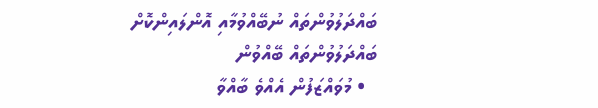ބައްދަލުވުންތައް ނުބޭއްވުމާއި އޮންލައިންކޮށް ބައްދަލުވުންތައް ބޭއްވުން
  • މުވައްޒަފުން އެއްވެ ބާއްވާ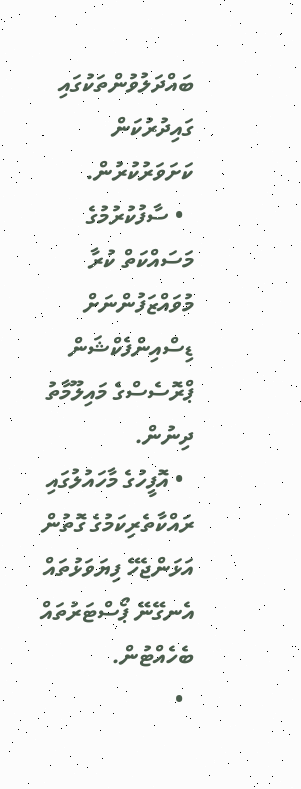ބައްދަލުވުންތަކުގައި ގައިދުރުކަން ކަށަވަރުކުރުން.
  • ސާފުކުރުމުގެ މަސައްކަތް ކުރާ މުވައްޒަފުންނަށް ޑިސްއިންފެކްޝަން ޕްރޮސެސްގެ މައިލޫމާތު ދިނުން.
  • އޮފީހުގެ މާހައުލުގައި ރައްކާތެރިކަމުގެ ގޮތުން އަޅަންޖެހޭ ފިޔަވަޅުތައް އެނގޭނޭ ޕޯސްޓަރުތައް ބެހެއްޓުން.
  •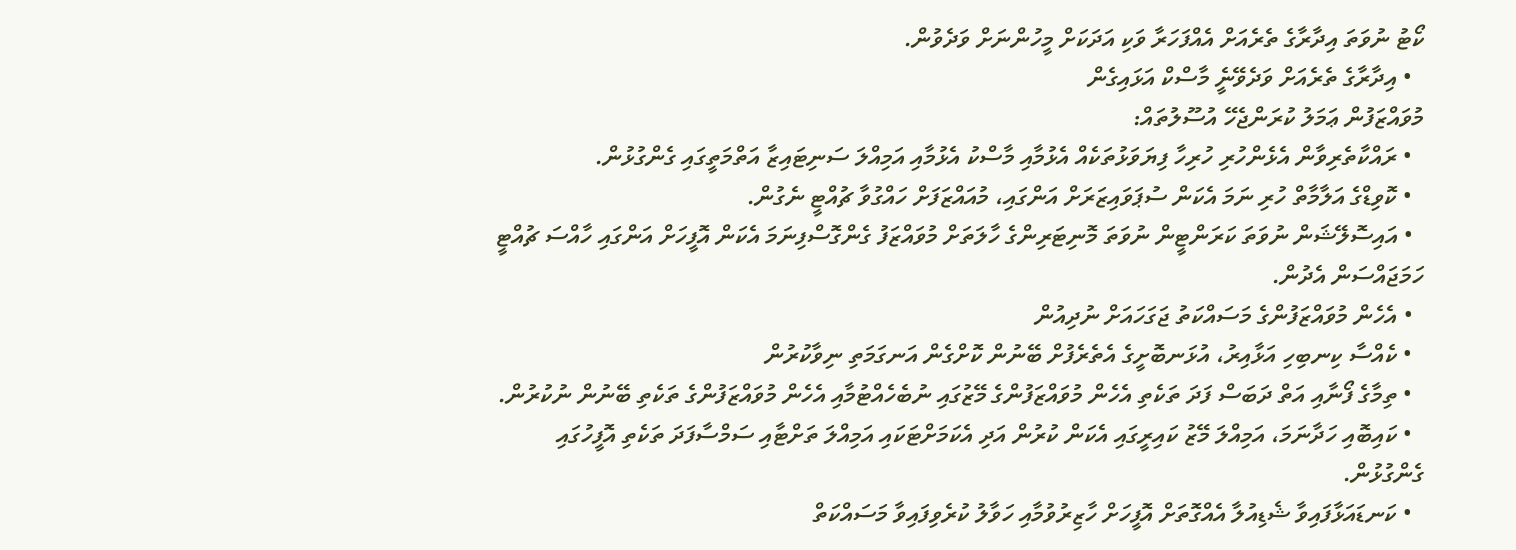ކޯޓު ނުވަތަ އިދާރާގެ ތެރެއަށް އެއްފަހަރާ ވަކި އަދަކަށް މީހުންނަށް ވަދެވުން.
  • އިދާރާގެ ތެރެއަށް ވަދެވޭނެީ މާސްކް އަޅައިގެން
މުވައްޒަފުން ޢަމަލު ކުރަންޖެހޭ އުސޫލުތައް:
  • ރައްކާތެރިވާން އެޅެންހުރި ހުރިހާ ފިޔަވަޅުތަކެއް އެޅުމާއި މާސްކު އެޅުމާއި އަމިއްލަ ސަނިޓައިޒާ އަތްމަތީގައި ގެންގުޅުން.
  • ކޮވިޑްގެ އަލާމާތް ހުރި ނަމަ އެކަން ސުޕަވައިޒަރަށް އަންގައި، މުއައްޒަފަށް ހައްގުވާ ޗުއްޓީ ނެގުން.
  • އައިސޮލޭޝަން ނުވަތަ ކަރަންޓީން ނުވަތަ މޮނިޓަރިންގެ ހާލަތަށް މުވައްޒަފު ގެންގޮސްފިނަމަ އެކަން އޮފީހަށް އަންގައި ހާއްސަ ޗުއްޓީ ހަމަޖައްސަން އެދުން.
  • އެހެން މުވައްޒަފުންގެ މަސައްކަތު ޖަގަހައަށް ނުދިއުން
  • ކެއްސާ ކިނބިހި އަޅާއިރު، އުޅަނބޮށީގެ އެތެރެފުށް ބޭނުން ކޮށްގެން އަނގަމަތި ނިވާކުރުން
  • ތިމާގެ ފޯނާއި އަތް ދަބަސް ފަދަ ތަކެތި އެހެން މުވައްޒަފުންގެ މޭޒުގައި ނުބެހެއްޓުމާއި އެހެން މުވައްޒަފުންގެ ތަކެތި ބޭނުން ނުކުރުން.
  • ކައިބޮއި ހަދާނަމަ، އަމިއްލަ މޭޒު ކައިރީގައި އެކަން ކުރުން އަދި އެކަމަށްޓަކައި އަމިއްލަ ތަށްޓާއި ސަމްސާފަދަ ތަކެތި އޮފީހުގައި ގެންގުޅުން.
  • ކަނޑައަޅާފައިވާ ޝެޑިއުލާ އެއްގޮތަށް އޮފީހަށް ހާޒިރުވުމާއި ހަވާލު ކުރެވިފައިވާ މަސައްކަތް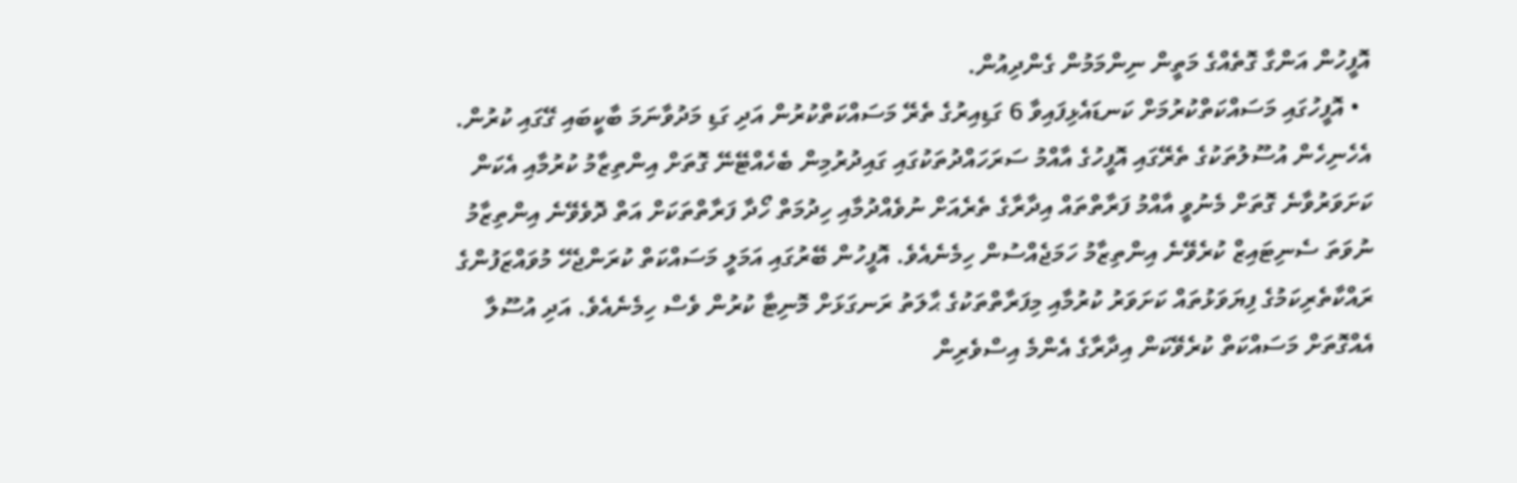އޮފީހުން އަންގާ ގޮތެއްގެ މަތީން ނިންމަމުން ގެންދިއުން.
  • އޮފީހުގައި މަސައްކަތްކުރުމަށް ކަނޑައެޅިފައިވާ 6 ގަޑިއިރުގެ ތެރޭ މަސައްކަތްކުރުން އަދި ގަޑި މަދުވާނަމަ ބާކީބައި ގޭގައި ކުރުން.
އެހެނިހެން އުސޫލުތަކުގެ ތެރޭގައި އޮފީހުގެ އާއްމު ސަރަހައްދުތަކުގައި ގައިދުރުމިން ބެހެއްޓޭނޭ ގޮތަށް އިންތިޒާމު ކުރުމާއި އެކަން ކަށަވަރުވާނެ ގޮތަށް މެނުވީ އާއްމު ފަރާތްތައް އިދާރާގެ ތެރެއަށް ނުވެއްދުމާއި ހިދުމަތް ހޯދާ ފަރާތްތަކަށް އަތް ދޮވެވޭނެ އިންތިޒާމު ނުވަތަ ސެނިޓައިޒް ކުރެވޭނެ އިންތިޒާމު ހަމަޖެއްސުން ހިމެނެއެވެ. އޮފީހުން ބޭރުގައި އަމަލީ މަސައްކަތް ކުރަންޖެހޭ މުވައްޒަފުންގެ ރައްކާތެރިކަމުގެ ފިޔަވަޅުތައް ކަށަވަރު ކުރުމާއި މިފަރާތްތަކުގެ ޙާލަތު ރަނގަޅަށް މޮނިޓާ ކުރުން ވެސް ހިމެނެއެވެ. އަދި އުސޫލާ އެއްގޮތަށް މަސައްކަތް ކުރެވޭކަން އިދާރާގެ އެންމެ އިސްވެރިން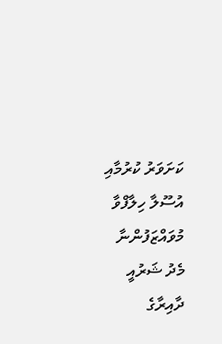ކަށަވަރު ކުރުމާއި އުސޫލާ ހިލާފްވާ މުވައްޒަފުންނާ މެދު ޝަރުއީ ދާއިރާގެ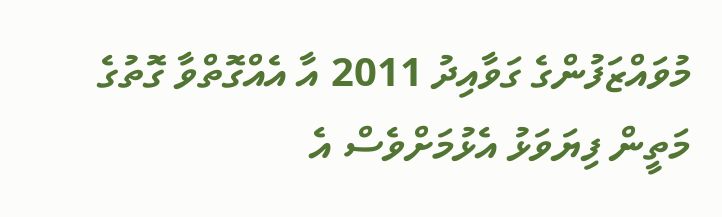މުވައްޒަފުންގެ ގަވާއިދު 2011 އާ އެއްގޮތްވާ ގޮތުގެ މަތީން ފިޔަވަޅު އެޅުމަށްވެސް އެ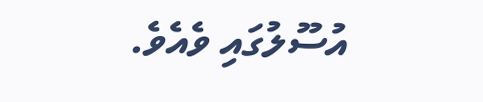އުސޫލުގައި ވެއެވެ.